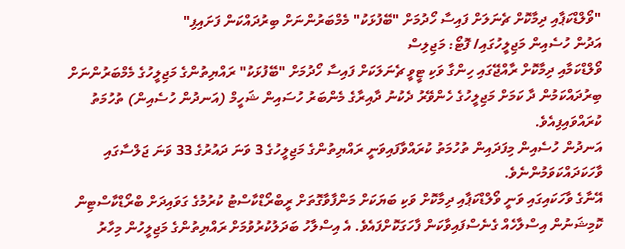"ވޯލްޑްކަޕާއި ދިމާކޮށް ޗެނަލަށް ފައިސާ ހޯދުމަށް "ބޭފުޅަކު" މެމްބަރުންނަށް ބިރުދައްކަން ފަށައިފި"
އަދުން ހުސެއިން މަޖިލީހުގައި/ ފޮޓޯ: މަޖިލިސް
ވޯލްޑްކަމާއި ދިމާކޮށް ރާއްޖޭގައި ހިންގާ ވަކި ޓީވީ ޗެނަލަކަށް ފައިސާ ހޯދުމަށް "ބޭފުޅަކު" ރައްޔިތުންގެ މަޖިލީހުގެ މެމްބަރުންނަށް ބިރުދައްކަމުން ދާ ކަމަށް މަޖިލީހުގެ ހެންވޭރު ދެކުނު ދާއިރާގެ މެންބަރު ހުސައިން ޝަހީމް (އަނދުން ހުސެއިން) ތުހުމަތު ކުރައްވައިފިއެވެ.
އަނދުން ހުސެއިން މިފަދައިން ތުހުމަތު ކުރައްވާފައިވަނީ ރައްޔިތުންގެ މަޖިލީހުގެ 3 ވަނަ ދައުރުގެ 33 ވަނަ ޖަލްސާގައި ވާހަކަދައްކަވަމުންނެވެ.
އޭނާގެ ވާހަކައިގައި ވަނީ ވޯލްޑްކަޕާއި ދިމާކޮށް ވަކި ބަޔަކަށް މަންފާވާގޮތަށް ރީބްރޯޑްކާސްޓު ކުރުމުގެ ގަވައިދަށް ބްރޯޑްކާސްޓިން ކޮމިޝަނުން އިސްލާހެއް ގެނެސްފައިވާކަން ފާހަގަކޮށްފައެވެ. އެ އިސްލާހު ބަދަލުކުރުވުމަށް ރައްޔިތުންގެ މަޖިލީހުން މިހާރު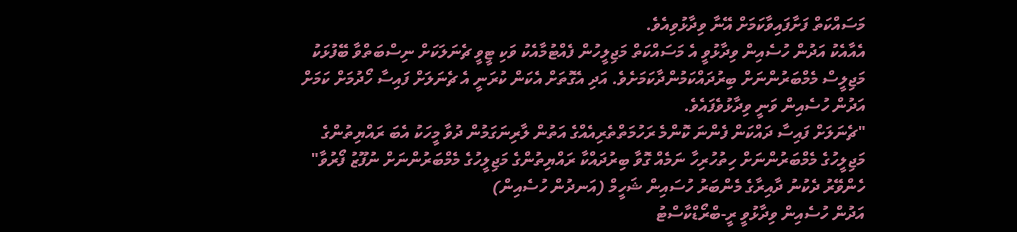މަސައްކަތް ފަށާފައިވާކަމަށް އޭނާ ވިދާޅުވިއެވެ.
އެއާއެކު އަދުން ހުސެއިން ވިދާޅުވީ އެ މަސައްކަތް މަޖިލީހުން ފެއްޓުމާއެކު ވަކި ޓީވީ ޗެނަލަކަށް ނިސްބަތްވާ ބޭފުޅަކު މަޖިލީސް މެމްބަރުންނަށް ބިރުދައްކަމުންދާކަމަށެވެ. އަދި އެގޮތަށް އެކަން ކުރަނީ އެ ޗެނަލަށް ފައިސާ ހޯދުމަށް ކަމަށް އަދުން ހުސެއިން ވަނީ ވިދާޅުވެފައެވެ.
"ޗެނަލަށް ފައިސާ ދައްކަން ފެންނަ ކޮންމެ ރަހުމަތްތެރިއެއްގެ އަތުން ލާރިނަގަމުން ދުވާ މީހަކު އެބަ ރައްޔިތުންގެ މަޖިލީހުގެ މެމްބަރުންނަށް ހިތުހުރިހާ ނަމެއް ގޮވާ ބިރުދައްކާ ރައްޔިތުންގެ މަޖިލީހުގެ މެމްބަރުންނަށް ނުފޫޒު ފޯރުވާ"
ހެންވޭރު ދެކުނު ދާއިރާގެ މެންބަރު ހުސައިން ޝަހީމް (އަނދުން ހުސެއިން)
އަދުން ހުސެއިން ވިދާޅުވީ ރީ-ބްރޯޑްކާސްޓު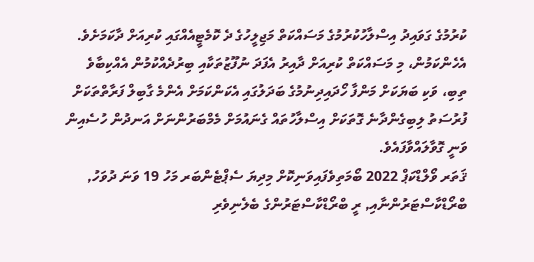ކުރުމުގެ ގަވައިދު އިސްލާހުކުރުމުގެ މަސައްކަތް މަޖިލީހުގެ ދެ ކޮމެޓީއެއްގައި ކުރިއަށް ދާކަމަށެވެ.
އެހެންކަމުން، މި މަސައްކަތް ކުރިއަށް ދާއިރު އެފަދަ ނުފޫޒުތަކާއި ބިރުދެއްކުމުން އެއްކިބާވެ ތިބި، ވަކި ބަޔަކަށް މަންފާ ހޯދައިދިނުމުގެ ބަދަލުގައި އެކަންކަމަށް އެންމެ ގާބިލް ފަރާތްތަކަށް ފުރުސަތު ލިބިގެންދާނެ ގޮތަކަށް އިސްލާހުތައް ގެނައުމަށް މެމްބަރުންނަށް އަނދުން ހުސެއިން ވަނީ ގޮވާލައްވާފައެވެ.
ޤަތަރ ވޯލްޑްކަޕް 2022 ބޯމަތިވެފައިވަނިކޮށް މިދިޔަ ސެޕްޓެންބަރ މަހު 19 ވަނަ ދުވަހު, ބްރޯޑްކާސްޓަރުންނާއި, ރީ ބްރޯޑްކާސްޓަރުންގެ ބެލެނިވެރި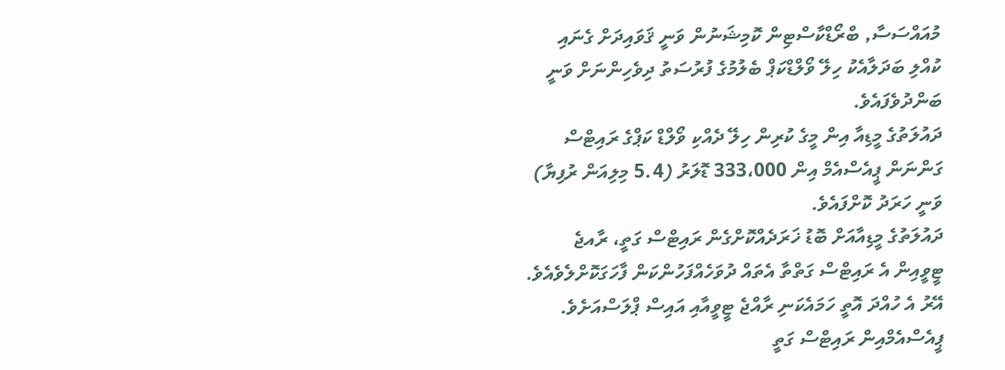މުއައްސަސާ, ބްރޯޑްކާސްޓިން ކޮމިޝަނުން ވަނީ ޤަވައިދަށް ގެނައި ކުއްލި ބަދަލާއެކު ހިލޭ ވޯލްޑްކަޕް ބެލުމުގެ ފުރުސަތު ދިވެހިންނަށް ވަނީ ބަންދުވެފައެވެ.
ދައުލަތުގެ މީޑިއާ އިން މީގެ ކުރިން ހިލޭ ދެއްކި ވޯލްޑް ކަޕްގެ ރައިޓްސް ގަންނަން ޕީއެސްއެމް އިން 333،000 ޑޮލަރު (5.4 މިލިއަން ރުފިޔާ) ވަނީ ހަރަދު ކޮށްފައެވެ.
ދައުލަތުގެ މީޑިއާއަށް ބޮޑު ޚަރަދެއްކޮށްގެން ރައިޓްސް ގަތީ، ރާއޖެ ޓީވީއިން އެ ރައިޓްސް ގަތްތާ އެތައް ދުވަހެއްފަހުންކަން ފާހަގަކޮށްލެވެއެވެ. އޭރު އެ ހުއްދަ އޮތީ ހަމައެކަނި ރާއްޖެ ޓީވީއާއި އައިސް ޕްލަސްއަށެވެ. ޕީއެސްއެމްއިން ރައިޓްސް ގަތީ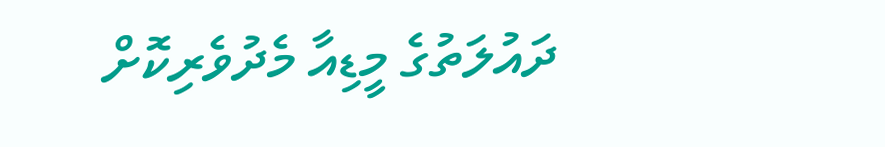ދައުލަތުގެ މީޑިއާ މެދުވެރިކޮށް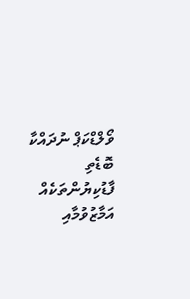ވޯލްޑްކަޕް ނުދައްކާ ބޮޑެތި ފާޑުކިޔުންތަކެއް އަމާޒުވުމާއި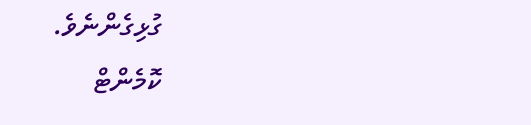ގުޅިގެންނެވެ.
ކޮމެންޓް